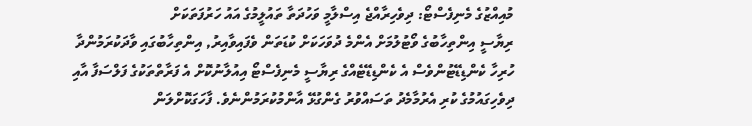މުއިއްޒުގެ މެނިފެސްޓޯ: ދިވެހިރާއްޖެ އިސްލާމީ ވަހުދަތާ ތައުލީމުގެ އައު ހަރުފަތަކަށް
ރިޔާސީ އިންތިހާބުގެ ވޯޓުލުމަށް އެންމެ ދުވަހަކަށް ކުޑަތަން ވެފައިވާއިރު, އިންތިހާބުގައި ވާދަކުރަމުންދާ ހުރިހާ ކެންޑިޑޭޓުންވެސް އެ ކެންޑިޑޭޓެއްގެ ރިޔާސީ މެނިފެސްޓޯ އިއުލާނުކޮށް އެ ފަރާތްތަކުގެ ފަލްސަފާ އާއި ދިވެހިގައުމުގެ ކުރި އެރުމާމެދު ތަސައްވުރު ގެންގުޅޭ އާންމުކުރަމުންނެވެ. ފާހަގަކޮށްލަން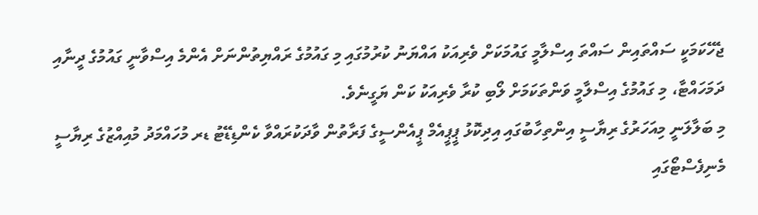ޖެހޭކަމަކީ ސައްތައިން ސައްތަ އިސްލާމީ ގައުމަކަށް ވެރިއަކު އައްޔަނު ކުރުމުގައި މި ގައުމުގެ ރައްޔިތުންނަށް އެންމެ އިސްވާނީ ގައުމުގެ ދީނާއި ދަމަހައްޓާ، މި ގައުމުގެ އިސްލާމީ ވަންތަކަމަށް ލޯބި ކުރާ ވެރިއަކު ކަން ޔަގީނެވެ.
މި ބަލާލަނީ މިއަހަރުގެ ރިޔާސީ އިންތިހާބުގައި އިދިކޮޅު ޕީޕީއެމް ޕީއެންސީގެ ފަރާތުން ވާދަކުރައްވާ ކެންޑިޑޭޓު ޑރ މުހައްމަދު މުއިއްޒުގެ ރިޔާސީ މެނިފެސްޓޯގައި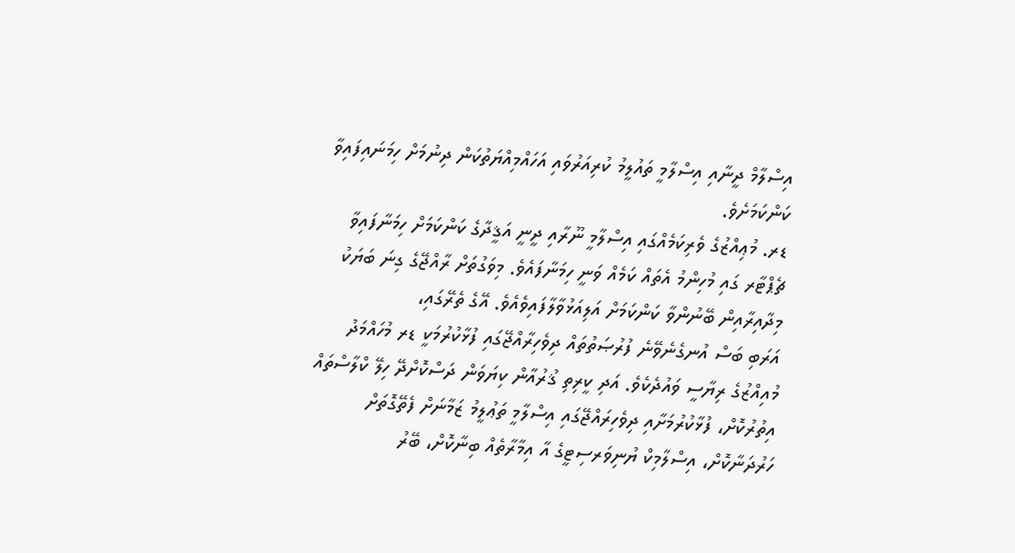އިސްލާމް ދީނާއި އިސްލާމީ ތައުލީމު ކުރިއަރުވައި އަހައްމިއްޔަތުކަން ދިނުމަށް ހިމަނައިފައިވާ ކަންކަމަށެވެ.
ޑރ. މުޢިއްޒުގެ ވެރިކަމެއްގައި އިސްލާމީ ނޫރާއި ދީނީ އަޤީދާގެ ކަންކަމަށް ހިމަނާފައިވާ ޗެޕްޓާރ ގައި މުހިންމު އެތައް ކަމެއް ވަނީ ހިމަނާފައެވެ. މިވަގުތަށް ރާއްޖޭގެ ގިނަ ބަޔަކު މިދާއިރާއިން ބޭނުންވާ ކަންކަމަށް އަލިއަޅުވާލާފައިވެއެވެ. އޭގެ ތެރޭގައި،
އަރަބި ބަސް އުނގެނެވޭނެ ފުރުޞަތުތައް ދިވެހިރާއްޖޭގައި ފުޅާކުރުމަކީ ޑރ މުހައްމަދު މުއިއްޒުގެ ރިޔާސީ ވައުދެކެވެ. އަދި ކީރިތި ޤުރުއާން ކިޔަވަން ދަސްކޮށްދޭ ހިލޭ ކްލާސްތައް އިތުރުކޮށް، ފުޅާކުރުމަށާއި ދިވެހިރައްޖޭގައި އިސްލާމީ ތަޢުލީމު ޒަމާނަށް ފެތޭގޮތަށް ހަރުދަނާކޮށް، އިސްލާމިކް ޔުނިވަރސިޓީގެ އާ އިމާރާތެއް ބިނާކޮށް، ބޭރު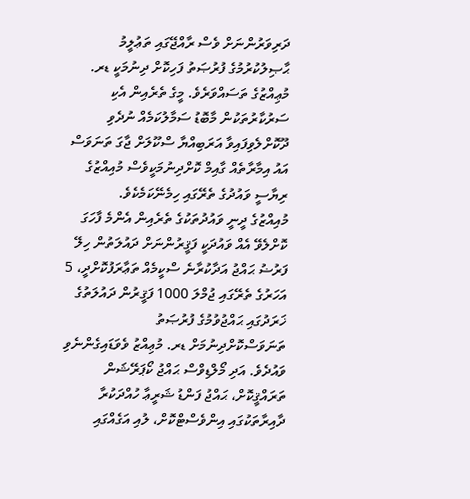ދަރިވަރުންނަށް ވެސް ރާއްޖޭގައި ތަޢުލީމު ޙާޞިލުކުރުމުގެ ފުރުޞަތު ފަހިކޮށް ދިނުމަކީ ޑރ. މުޢިއްޒުގެ ތަސައްވަރެވެ. މީގެ ތެރެއިން އެކި ސަރުކާރުތަކުން މާބޮޑު ސަމާލުކަމެއް ނުދެވި ދޫކޮށްލެވިފައިވާ އަރަބިއްޔާ ސްކޫލަށް ޖާގަ ތަނަވަސް އައު އިމާރާތެއް ގާއިމް ކޮށްދިނުމަކީވެސް މުއިއްޒުގެ ރިޔާސީ ވައުދުގެ ތެރޭގައި ހިމެނޭކަމެކެވެ.
މުއިއްޒުގެ ދީނީ ވައުދުތަކުގެ ތެރެއިން އެންމެ ފާހަގަ ކޮށްލެވޭ އެއް ވައުދަކީ ފަޤީރުންނަށް ދައުލަތުން ހިލޭ ފަރުޟު ޙައްޖު އަދާކުރާނެ ސްކީމެއް ތަޢާރަފުކޮށްދީ، 5 އަހަރުގެ ތެރޭގައި ޖުމްލަ 1000 ފަޤީރުން ދައުލަތުގެ ޚަރަދުގައި ޙައްޖުވުމުގެ ފުރުޞަތު ތަނަވަސްކޮށްދިނުމަށް ޑރ. މުޢިއްޒު ވެވަޑައިގެންނެވި ވައުދެވެ. އަދި މޯލްޑިވްސް ޙައްޖު ކޯޕަރޭޝަން ތަރައްޤީކޮށް، ޙައްޖު ފަންޑު ޝަރީޢާ ހުއްދަކުރާ ދާއިރާތަކުގައި އިންވެސްޓްކޮށް، ލުއި އަގެއްގައި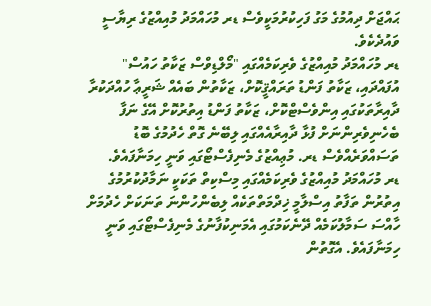ޙައްޖަށް ދިއުމުގެ މަގު ފަހިކުރުމަކީވެސް ޑރ މުހައްމަދު މުއިއްޒުގެ ރިޔާސީ ވައުދެކެވެ.
ޑރ މުހައްމަދު މުއިއްޒުގެ ވެރިކަމެއްގައި "މޯލްޑިވްސް ޒަކާތު ހައުސް" އުފައްދައި، ޒަކާތު ފަންޑު ތަރައްޤީކޮށް، ޒަކާތުން ބައެއް ޝަރީޢާ ހުއްދަކުރާ ދާއިރާތަކުގައި އިންވެސްޓްކޮށް، ޒަކާތު ފަންޑު އިތުރުކޮށް އޭގެ ނަފާ ބެހެނިވެރިންނަށް ފުޅާ ދާއިރާއެއްގައި ލިބޭނެ ގޮތް ހެދުމުގެ ބޮޑު ތަސައްވަރެއްވެސް ޑރ. މުޢިއްޒުގެ މެނިފެސްޓޯގައި ވަނީ ހިމަނާފައެވެ.
ޑރ މުހައްމަދު މުއިއްޒުގެ ވެރިކަމެއްގައި މިސްކިތް ތަކަކީ ނަމާދުކުރުމުގެ އިތުރުން ތަފާތު އިސްލާމީ ޚިދްމަތްތަކެއް ލިބެންހުންނަ ތަނަކަށް ހެދުމަށް ހާއްސަ ސަމާލުކަމެއް ދޭނެކަމުގައި އެމަނިކުފާނުގެ މެނިފެސްޓޯގައި ވަނީ ހިމަނާފައެވެ. އެގޮތުން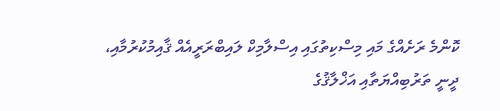ކޮންމެ ރަށެއްގެ މައި މިސްކިތުގައި އިސްލާމިކް ލައިބްރަރީއެއް ޤާއިމުކުރުމާއި، ދީނީ ތަރުބިއްޔަތާއި އަޚްލާޤުގެ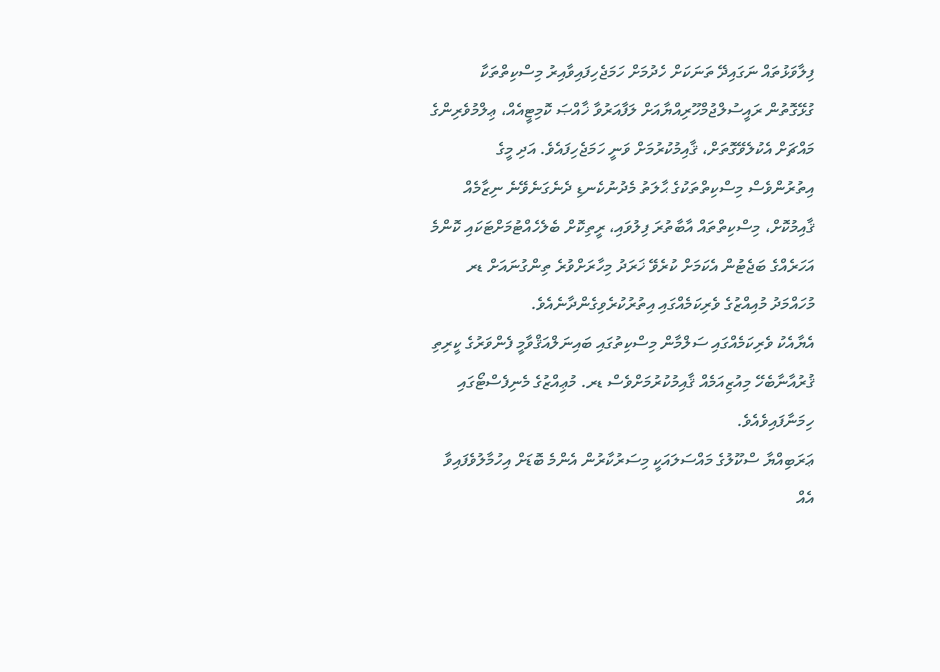ފިލާވަޅުތައް ނަގައިދޭ ތަނަކަށް ހެދުމަށް ހަމަޖެހިފައިވާއިރު މިސްކިތްތަކާ ގުޅޭގޮތުން ރައީސުލްޖުމްހޫރިއްޔާއަށް ލަފާއަރުވާ ޚާއްޞަ ކޮމިޓީއެއް، ޢިލްމުވެރިންގެ މައްޗަށް އެކުލެވޭގޮތަށް، ޤާއިމުކުރުމަށް ވަނީ ހަމަޖެހިފައެވެ. އަދި މީގެ އިތުރުންވެސް މިސްކިތްތަކުގެ ޙާލަތު މެދުނުކެނޑި ދެނެގަނެވޭނެ ނިޒާމެއް ޤާއިމުކޮށް، މިސްކިތްތައް އާބާތުރަ ފިލުވައި، ރީތިކޮށް ބެލެހެއްޓުމަށްޓަކައި ކޮންމެ އަހަރެއްގެ ބަޖެޓުން އެކަމަށް ކުރެވޭ ޚަރަދު މިހާރަށްވުރެ ތިންގުނައަށް ޑރ މުހައްމަދު މުއިއްޒުގެ ވެރިކަމެއްގައި އިތުރުކުރެވިގެންދާނެއެވެ.
އެޔާއެކު ވެރިކަމެއްގައި ސަލްމާން މިސްކިތުގައި ބައިނަލްއަޤްވާމީ ފެންވަރުގެ ކީރިތި ޤުރުއާނާބެހޭ މިއުޒިއަމެއް ޤާއިމުކުރުމަށްވެސް ޑރ. މުޢިއްޒުގެ މެނިފެސްޓޯގައި ހިމަނާފައިވެއެވެ.
ޢަރަބިއްޔާ ސްކޫލުގެ މައްސަލައަކީ މިސަރުކާރުން އެންމެ ބޮޑަށް އިހުމާލުވެފައިވާ އެއް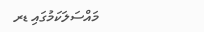މައްސަލަކަމުގައި ޑރ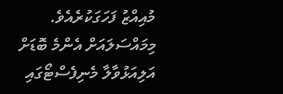މުއިއްޒު ފަހަގަކުރެއެވެ. މިމައްސަލައަށް އެންމެ ބޮޑަށް އަލިއަޅުވާލާ މެނިފެސްޓޯގައި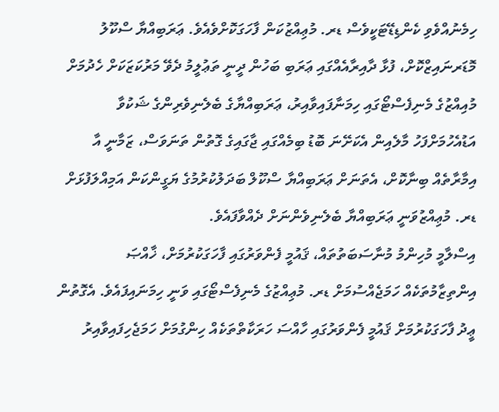ހިމެނުއްވެވި ކެންޑިޑޭޓަކީވެސް ޑރ. މުޢިއްޒުކަން ފާހަގަކޮށްވެއެވެ. ޢަރަބިއްޔާ ސްކޫލު މޮޑަރނައިޒްކޮށް، ފުޅާ ދާއިރާއެއްގައި ޢަރަބި ބަހުން ދީނީ ތަޢުލީމު ދެވޭ މަރުކަޒަކަށް ހެދުމަށް މުއިއްޒުގެ މެނިފެސްޓޯގައި ހިމަނާފައިވާއިރު، ޢަރަބިއްޔާގެ ބެލެނިވެރިންގެ ޝަކުވާ އަޑުއެހުމަށްފަހު މާލެއިން އެކަށޭނަ ބޮޑު ބިމެއްގައި ޖާގައިގެ ގޮތުން ތަނަވަސް، ޒަމާނީ އާ އިމާރާތެއް ބިނާކޮށް، އެތަނަށް ޢަރަބިއްޔާ ސްކޫލް ބަދަލުކުރުމުގެ ޔަގީންކަން އަމިއްލަފުޅަށް ޑރ. މުޢިއްޒުވަނީ ޢަރަބިއްޔާ ބެލެނިވެންނަށް ދެއްވާފައެވެ.
އިސްލާމީ މުހިންމު މުނާސަބަތުތައް، ޤައުމީ ފެންވަރުގައި ފާހަގަކުރުމަށް، ޚާއްޞަ އިންތިޒާމުތަކެއް ހަމަޖެއްސުމަށް ޑރ. މުޢިއްޒުގެ މެނިފެސްޓޯގައި ވަނީ ހިމަނައިފައެވެ. އެގޮތުން ޢީދު ފާހަގަކުރުމަށް ޤައުމީ ފެންވަރުގައި ހާއްސަ ހަރަކާތްތަކެއް ހިންގުމަށް ހަމަޖެހިފައިވާއިރު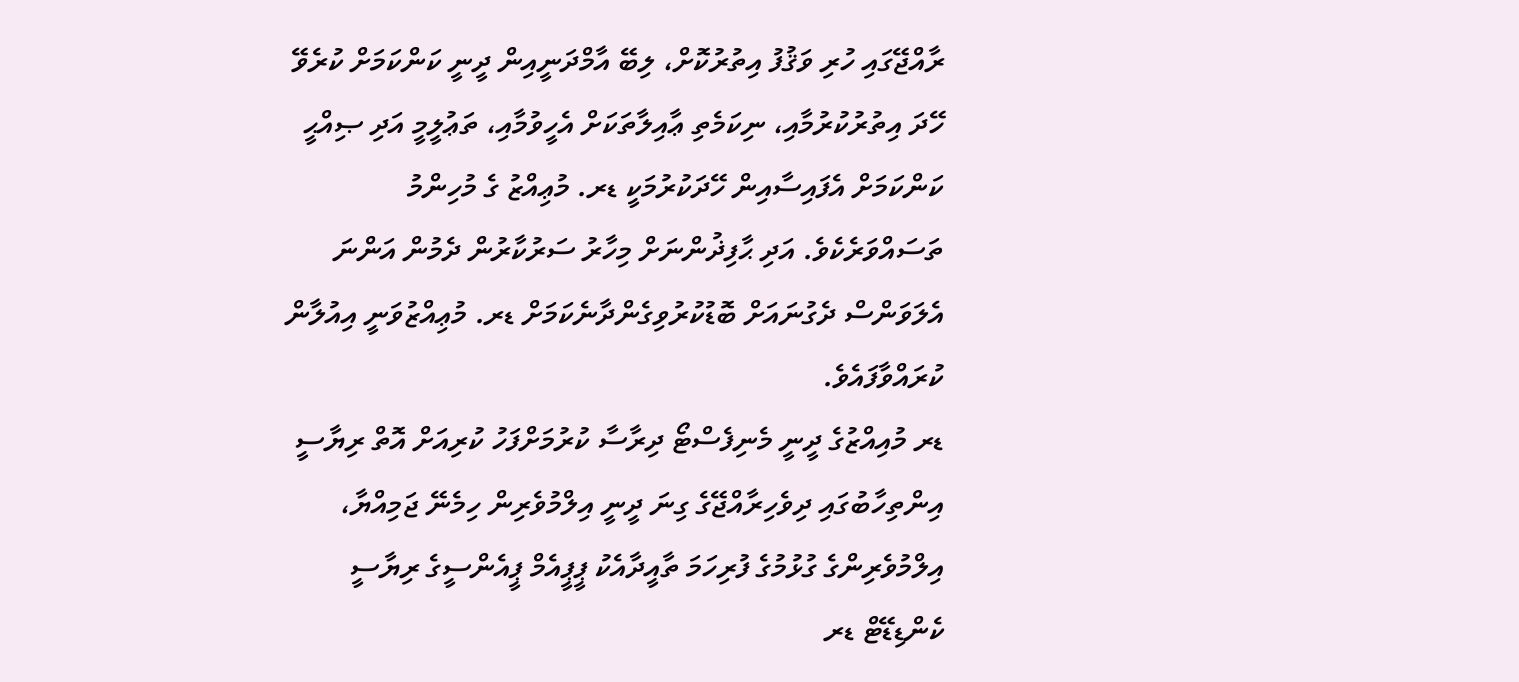ރާއްޖޭގައި ހުރި ވަޤުފު އިތުރުކޮށް، ލިބޭ އާމްދަނީއިން ދީނީ ކަންކަމަށް ކުރެވޭ ހޭދަ އިތުރުކުރުމާއި، ނިކަމެތި ޢާއިލާތަކަށް އެހީވުމާއި، ތަޢުލީމީ އަދި ޞިއްޙީ ކަންކަމަށް އެފައިސާއިން ހޭދަކުރުމަކީ ޑރ. މުޢިއްޒު ގެ މުހިންމު ތަސައްވަރެކެވެ. އަދި ޙާފިޛުންނަށް މިހާރު ސަރުކާރުން ދެމުން އަންނަ އެލަވަންސް ދެގުނައަށް ބޮޑުކުރުވިގެންދާނެކަމަށް ޑރ. މުޢިއްޒުވަނީ އިއުލާން ކުރައްވާފައެވެ.
ޑރ މުއިއްޒުގެ ދީނީ މެނިފެސްޓޯ ދިރާސާ ކުރުމަށްފަހު ކުރިއަށް އޮތް ރިޔާސީ އިންތިހާބުގައި ދިވެހިރާއްޖޭގެ ގިނަ ދީނީ އިލްމުވެރިން ހިމެނޭ ޖަމިއްޔާ، އިލްމުވެރިންގެ ގުޅުމުގެ ފުރިހަމަ ތާއީދާއެކު ޕީޕީއެމް ޕީއެންސީގެ ރިޔާސީ ކެންޑިޑޭޓް ޑރ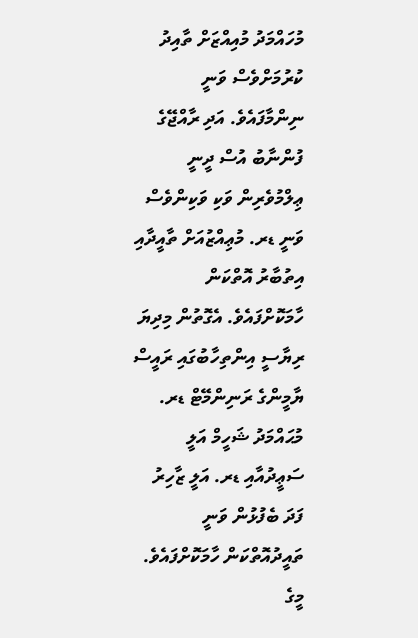މުހައްމަދު މުއިއްޒަށް ތާއިދު ކުރުމަށްވެސް ވަނީ ނިންމާފައެވެ. އަދި ރާއްޖޭގެ ފުންނާބު އުސް ދީނީ ޢިލްމުވެރިން ވަކި ވަކިންވެސް ވަނީ ޑރ. މުޢިއްޒުއަށް ތާއީދާއި އިތުބާރު އޮތްކަން ހާމަކޮށްފައެވެ. އެގޮތުން މިދިޔަ ރިޔާސީ އިންތިހާބުގައި ރައީސް ޔާމީންގެ ރަނިންމޭޓް ޑރ. މުޙައްމަދު ޝަހީމް އަލީ ސަޢީދުއާއި ޑރ. އަލީ ޒާހިރު ފަދަ ބެފުޅުން ވަނީ ތައީދުއޮތްކަން ހާމަކޮށްފައެވެ. މީގެ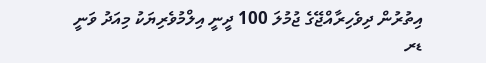އިތުރުން ދިވެހިރާއްޖޭގެ ޖުމުލަ 100 ދީނީ އިލްމުވެރިޔަކު މިއަދު ވަނީ ޑރ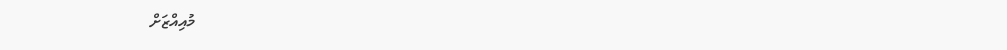މުއިއްޒަށް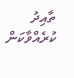ތާއިދު ކުރެއްވާކަން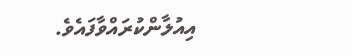އިއުލާންކުރައްވާފައެވެ.